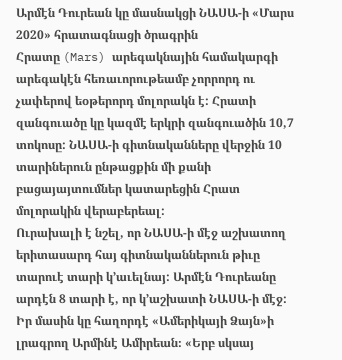Արմէն Դուրեան կը մասնակցի ՆԱՍԱ-ի «Մարս 2020» հրատագնացի ծրագրին
Հրատը (Mars) արեգակնային համակարգի արեգակէն հեռաւորութեամբ չորրորդ ու չափերով եօթերորդ մոլորակն է: Հրատի զանգուածը կը կազմէ երկրի զանգուածին 10,7 տոկոսը: ՆԱՍԱ-ի գիտնականները վերջին 10 տարիներուն ընթացքին մի քանի բացայայտումներ կատարեցին Հրատ մոլորակին վերաբերեալ:
Ուրախալի է նշել, որ ՆԱՍԱ-ի մէջ աշխատող երիտասարդ հայ գիտնականներուն թիւը տարուէ տարի կ’աւելնայ: Արմէն Դուրեանը արդէն 8 տարի է, որ կ’աշխատի ՆԱՍԱ-ի մէջ: Իր մասին կը հաղորդէ «Ամերիկայի Ձայն»ի լրագրող Արմինէ Ամիրեան։ «Երբ սկսայ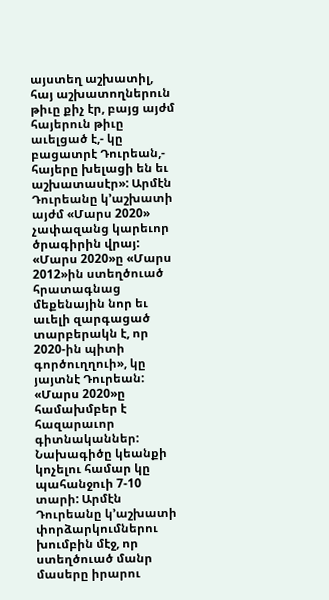այստեղ աշխատիլ, հայ աշխատողներուն թիւը քիչ էր, բայց այժմ հայերուն թիւը աւելցած է,- կը բացատրէ Դուրեան,- հայերը խելացի են եւ աշխատասէր»: Արմէն Դուրեանը կ’աշխատի այժմ «Մարս 2020» չափազանց կարեւոր ծրագիրին վրայ: «Մարս 2020»ը «Մարս 2012»ին ստեղծուած հրատագնաց մեքենային նոր եւ աւելի զարգացած տարբերակն է, որ 2020-ին պիտի գործուղղուի», կը յայտնէ Դուրեան:
«Մարս 2020»ը համախմբեր է հազարաւոր գիտնականներ: Նախագիծը կեանքի կոչելու համար կը պահանջուի 7-10 տարի: Արմէն Դուրեանը կ’աշխատի փորձարկումներու խումբին մէջ, որ ստեղծուած մանր մասերը իրարու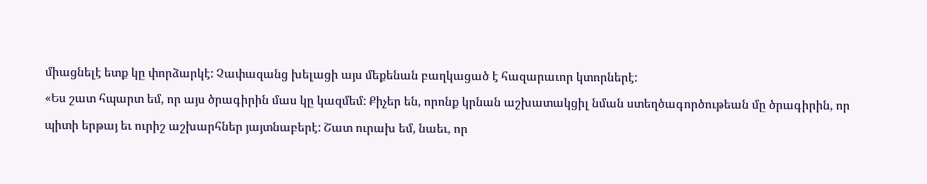միացնելէ ետք կը փորձարկէ: Չափազանց խելացի այս մեքենան բաղկացած է հազարաւոր կտորներէ:
«Ես շատ հպարտ եմ, որ այս ծրագիրին մաս կը կազմեմ: Քիչեր են, որոնք կրնան աշխատակցիլ նման ստեղծագործութեան մը ծրագիրին, որ պիտի երթայ եւ ուրիշ աշխարհներ յայտնաբերէ: Շատ ուրախ եմ, նաեւ, որ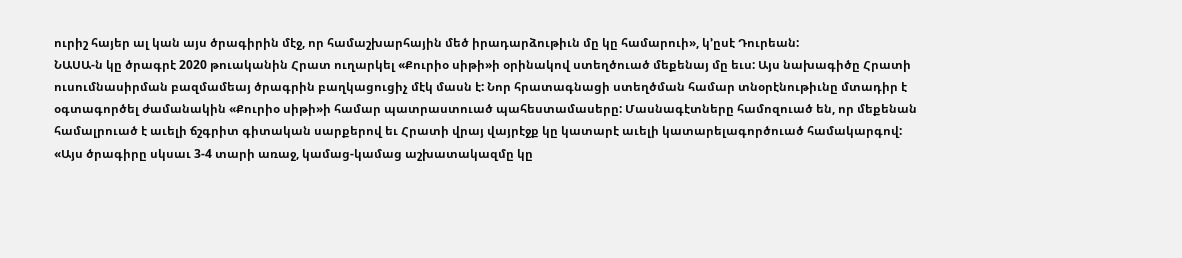ուրիշ հայեր ալ կան այս ծրագիրին մէջ, որ համաշխարհային մեծ իրադարձութիւն մը կը համարուի», կ’ըսէ Դուրեան:
ՆԱՍԱ-ն կը ծրագրէ 2020 թուականին Հրատ ուղարկել «Քուրիօ սիթի»ի օրինակով ստեղծուած մեքենայ մը եւս: Այս նախագիծը Հրատի ուսումնասիրման բազմամեայ ծրագրին բաղկացուցիչ մէկ մասն է: Նոր հրատագնացի ստեղծման համար տնօրէնութիւնը մտադիր է օգտագործել ժամանակին «Քուրիօ սիթի»ի համար պատրաստուած պահեստամասերը: Մասնագէտները համոզուած են, որ մեքենան համալրուած է աւելի ճշգրիտ գիտական սարքերով եւ Հրատի վրայ վայրէջք կը կատարէ աւելի կատարելագործուած համակարգով:
«Այս ծրագիրը սկսաւ 3-4 տարի առաջ, կամաց-կամաց աշխատակազմը կը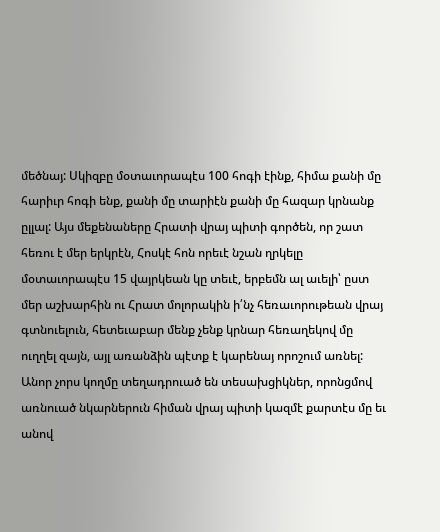մեծնայ: Սկիզբը մօտաւորապէս 100 հոգի էինք, հիմա քանի մը հարիւր հոգի ենք, քանի մը տարիէն քանի մը հազար կրնանք ըլլալ: Այս մեքենաները Հրատի վրայ պիտի գործեն, որ շատ հեռու է մեր երկրէն, Հոսկէ հոն որեւէ նշան ղրկելը մօտաւորապէս 15 վայրկեան կը տեւէ, երբեմն ալ աւելի՝ ըստ մեր աշխարհին ու Հրատ մոլորակին ի՛նչ հեռաւորութեան վրայ գտնուելուն, հետեւաբար մենք չենք կրնար հեռաղեկով մը ուղղել զայն, այլ առանձին պէտք է կարենայ որոշում առնել: Անոր չորս կողմը տեղադրուած են տեսախցիկներ, որոնցմով առնուած նկարներուն հիման վրայ պիտի կազմէ քարտէս մը եւ անով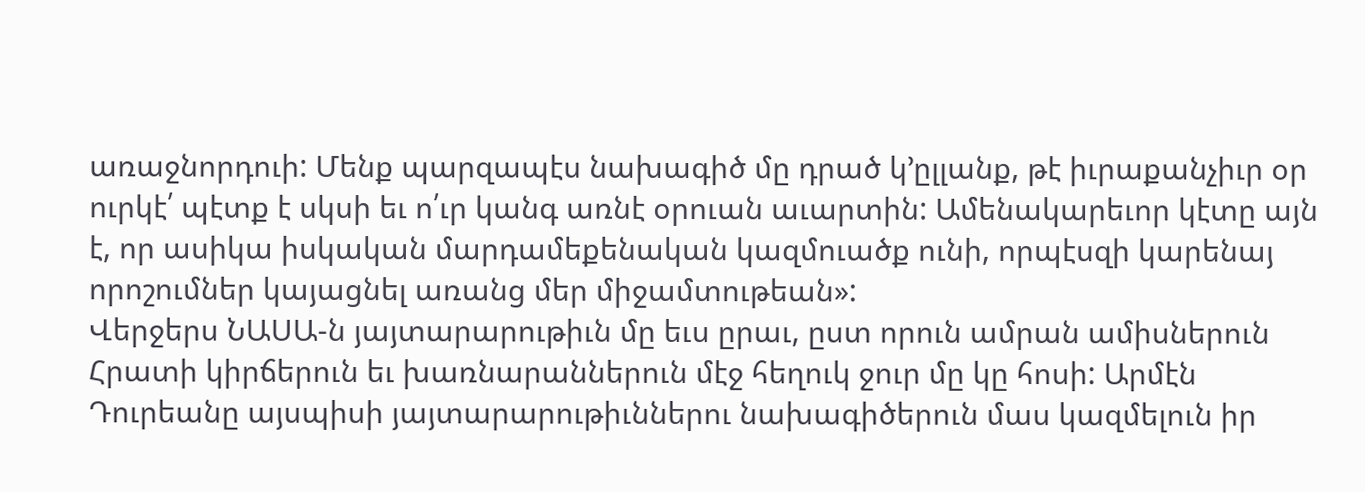առաջնորդուի: Մենք պարզապէս նախագիծ մը դրած կ’ըլլանք, թէ իւրաքանչիւր օր ուրկէ՛ պէտք է սկսի եւ ո՛ւր կանգ առնէ օրուան աւարտին: Ամենակարեւոր կէտը այն է, որ ասիկա իսկական մարդամեքենական կազմուածք ունի, որպէսզի կարենայ որոշումներ կայացնել առանց մեր միջամտութեան»:
Վերջերս ՆԱՍԱ-ն յայտարարութիւն մը եւս ըրաւ, ըստ որուն ամրան ամիսներուն Հրատի կիրճերուն եւ խառնարաններուն մէջ հեղուկ ջուր մը կը հոսի: Արմէն Դուրեանը այսպիսի յայտարարութիւններու նախագիծերուն մաս կազմելուն իր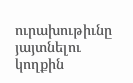ուրախութիւնը յայտնելու կողքին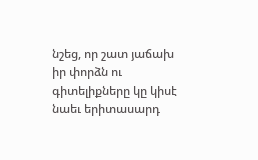նշեց, որ շատ յաճախ իր փորձն ու գիտելիքները կը կիսէ նաեւ երիտասարդ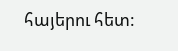հայերու հետ: